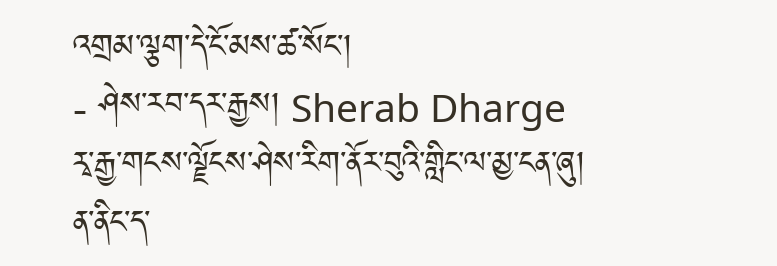འགྲམ་ལྕག་དེ་ངོ་མས་ཚ་སོང་།
- ཤེས་རབ་དར་རྒྱས། Sherab Dharge
རྭ་རྒྱ་གངས་ལྗོངས་ཤེས་རིག་ནོར་བུའི་གླིང་ལ་མྱ་ངན་ཞུ།
ན་ནིང་ད་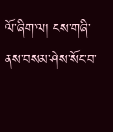ལོ་ཞིག་ལ། ངས་གཞི་ནས་བསམ་ཤེས་སོང་བ་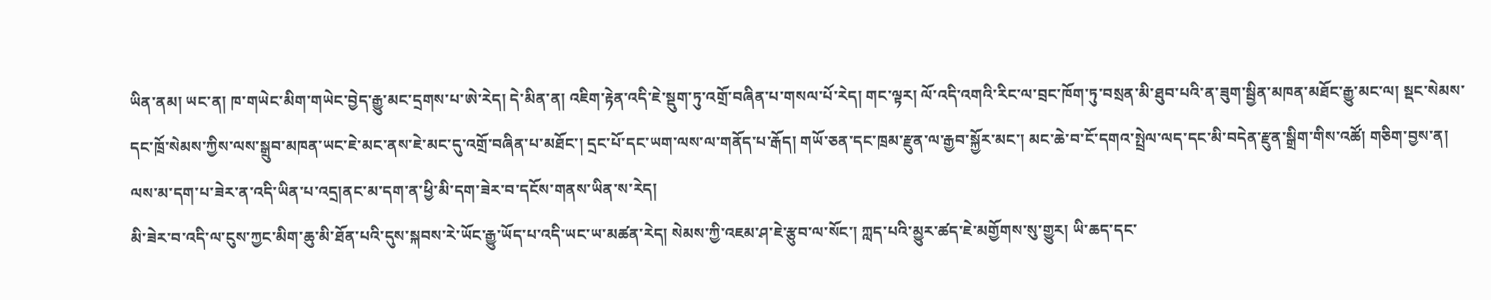ཡིན་ནམ། ཡང་ན། ཁ་གཡེང་མིག་གཡེང་བྱེད་རྒྱུ་མང་དྲགས་པ་ཨེ་རེད། དེ་མིན་ན། འཇིག་རྟེན་འདི་ཇེ་སྡུག་ཏུ་འགྲོ་བཞིན་པ་གསལ་པོ་རེད། གང་ལྟར། ལོ་འདི་འགའི་རིང་ལ་བྲང་ཁོག་ཏུ་བསྲན་མི་ཐུབ་པའི་ན་ཟུག་སྦྱིན་མཁན་མཐོང་རྒྱུ་མང་ལ། སྡང་སེམས་དང་ཁྲོ་སེམས་ཀྱིས་ལས་སྒྲུབ་མཁན་ཡང་ཇེ་མང་ནས་ཇེ་མང་དུ་འགྲོ་བཞིན་པ་མཐོང་། དྲང་པོ་དང་ཡག་ལས་ལ་གནོད་པ་རྒོད། གཡོ་ཅན་དང་ཁྲམ་རྫུན་ལ་རྒྱབ་སྐྱོར་མང་། མང་ཆེ་བ་ངོ་དགའ་སྤྲེལ་ལད་དང་མི་བདེན་རྫུན་སྒྲིག་གིས་འཚོ། གཅིག་བྱས་ན། ལས་མ་དག་པ་ཟེར་ན་འདི་ཡིན་པ་འདྲ།ནང་མ་དག་ན་ཕྱི་མི་དག་ཟེར་བ་དངོས་གནས་ཡིན་ས་རེད།
མི་ཟེར་བ་འདི་ལ་ངུས་ཀྱང་མིག་ཆུ་མི་ཐོན་པའི་དུས་སྐབས་རེ་ཡོང་རྒྱུ་ཡོད་པ་འདི་ཡང་ཡ་མཚན་རེད། སེམས་ཀྱི་འཇམ་ཤ་ཇེ་རྩུབ་ལ་སོང་། ཀླད་པའི་མྱུར་ཚད་ཇེ་མགྱོགས་སུ་གྱུར། ཡི་ཆད་དང་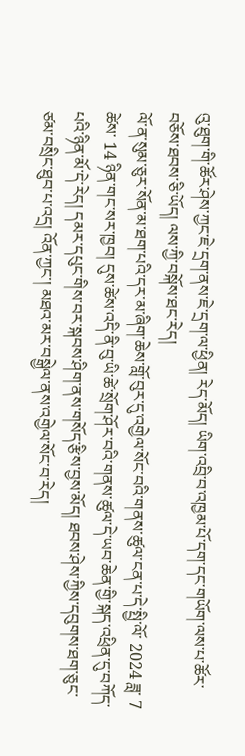འུ་ཐུག་གི་ཚོར་ཤེས་ཀྱང་ཇེ་དྲག་ནས་ཇེ་དྲག་ལ་ཕྱིན། རེད་མོད། ཡིག་འབྲི་བ་འཁྱམ་པོ་དག་དང་གཡོག་ལས་པ་ཚོར་བཅོས་ཐབས་ཅི་ཡོད། ལས་ཀྱི་བསྐོས་ཐང་རེད།
ལོ་ན་སུམ་ཅུར་སོན་མ་ཐག་པའི་དར་མ་ཞིག་ཆེས་གློ་བུར་དུ་འགྱེལ་སོང་བའི་གནས་ཚུལ་ངན་པ་དེ་སྤྱི་ལོ་ 2024 ཟླ་ 7 ཚེས་ 14 ཉིན་གང་སར་ཁྱབ། དུས་ཚེས་འདི་ནི་བུ་ཡི་ཚེ་སྲོག་ཤོར་བའི་གནས་ཚུལ་དེ་ཡབ་ཆེན་གྱི་སྐད་འཕྲིན་དུ་བཀོད་པའི་ཉིན་མོ་དེ་རེད། དམར་དཔུང་གིས་བར་སྐབས་ཤིག་ནས་གསོད་རྩིས་བྱས་མོད། ཐབས་ཤེས་ཀྱིས་དབུགས་ཐག་ཅུང་ཙམ་བསྲིང་ཐུབ་པ་འདྲ། འོན་ཀྱང་། མཐའ་མར་བསྒྱེལ་ནས་འགྱེལ་སོང་བ་རེད།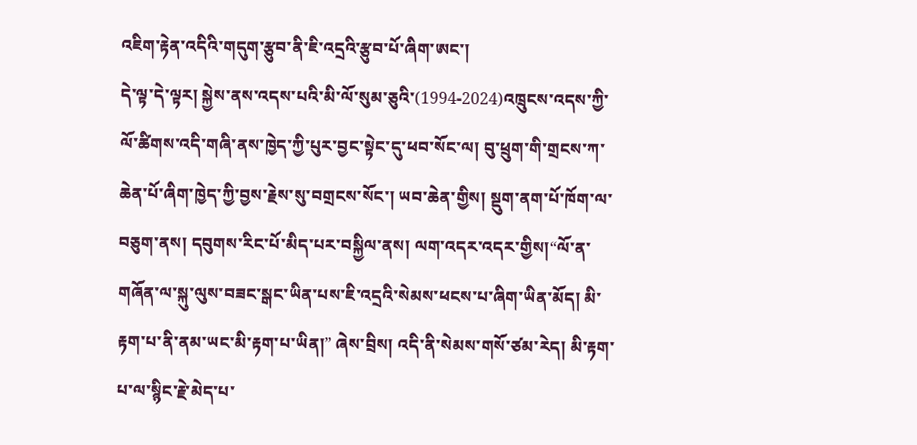འཇིག་རྟེན་འདིའི་གདུག་རྩུབ་ནི་ཇི་འདྲའི་རྩུབ་པོ་ཞིག་ཨང་།
དེ་ལྟ་དེ་ལྟར། སྐྱེས་ནས་འདས་པའི་མི་ལོ་སུམ་ཅུའི་(1994-2024)འཁྲུངས་འདས་ཀྱི་ལོ་ཚིགས་འདི་གཞི་ནས་ཁྱེད་ཀྱི་པུར་བྱང་སྟེང་དུ་ཕབ་སོང་ལ། བུ་ཕྲུག་གི་གྲངས་ཀ་ཆེན་པོ་ཞིག་ཁྱེད་ཀྱི་བྱས་རྗེས་སུ་བགྲངས་སོང་། ཡབ་ཆེན་གྱིས། སྡུག་ནག་པོ་ཁོག་ལ་བཅུག་ནས། དབུགས་རིང་པོ་མིད་པར་བསྐྱིལ་ནས། ལག་འདར་འདར་གྱིས།“ལོ་ན་གཞོན་ལ་སྐུ་ལུས་བཟང་སྒང་ཡིན་པས་ཇི་འདྲའི་སེམས་ཕངས་པ་ཞིག་ཡིན་མོད། མི་རྟག་པ་ནི་ནམ་ཡང་མི་རྟག་པ་ཡིན།” ཞེས་བྲིས། འདི་ནི་སེམས་གསོ་ཙམ་རེད། མི་རྟག་པ་ལ་སྙིང་རྗེ་མེད་པ་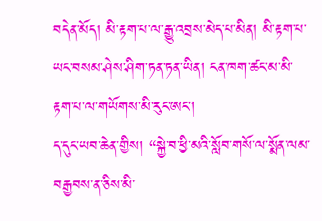བདེན་མོད། མི་རྟག་པ་ལ་རྒྱུ་འབྲས་མེད་པ་མིན། མི་རྟག་པ་ཡང་བསམ་ཤེས་ཤིག་ཏན་ཏན་ཡིན། ངན་ཁག་ཚང་མ་མི་རྟག་པ་ལ་གཡོགས་མི་རུང་ཨང་།
ད་དུང་ཡབ་ཆེན་གྱིས། “སྐྱེ་བ་ཕྱི་མའི་སློབ་གསོ་ལ་སྨོན་ལམ་བརྒྱབས་ན་ཅིས་མི་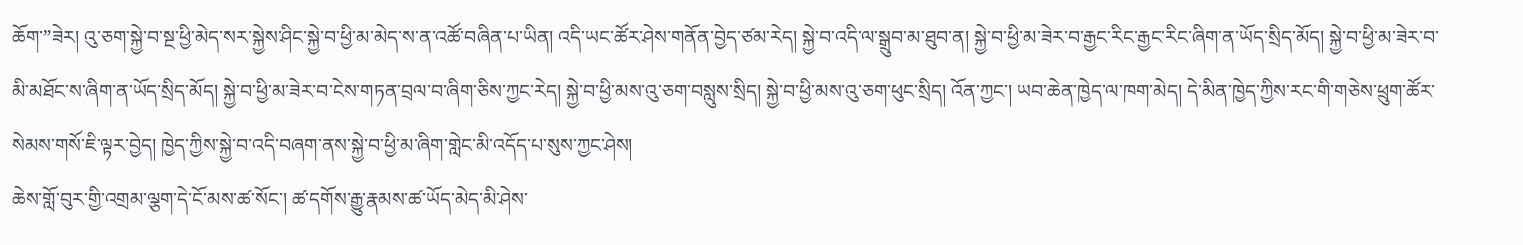ཆོག་”ཟེར། འུ་ཅག་སྐྱེ་བ་སྔ་ཕྱི་མེད་སར་སྐྱེས་ཤིང་སྐྱེ་བ་ཕྱི་མ་མེད་ས་ན་འཚོ་བཞིན་པ་ཡིན། འདི་ཡང་ཚོར་ཤེས་གནོན་བྱེད་ཙམ་རེད། སྐྱེ་བ་འདི་ལ་སྒྲུབ་མ་ཐུབ་ན། སྐྱེ་བ་ཕྱི་མ་ཟེར་བ་རྒྱང་རིང་རྒྱང་རིང་ཞིག་ན་ཡོད་སྲིད་མོད། སྐྱེ་བ་ཕྱི་མ་ཟེར་བ་མི་མཐོང་ས་ཞིག་ན་ཡོད་སྲིད་མོད། སྐྱེ་བ་ཕྱི་མ་ཟེར་བ་ངེས་གཏན་བྲལ་བ་ཞིག་ཅིས་ཀྱང་རེད། སྐྱེ་བ་ཕྱི་མས་འུ་ཅག་བསླུས་སྲིད། སྐྱེ་བ་ཕྱི་མས་འུ་ཅག་ཕུང་སྲིད། འོན་ཀྱང་། ཡབ་ཆེན་ཁྱེད་ལ་ཁག་མེད། དེ་མིན་ཁྱེད་ཀྱིས་རང་གི་གཅེས་ཕྲུག་ཚོར་སེམས་གསོ་ཇི་ལྟར་བྱེད། ཁྱེད་ཀྱིས་སྐྱེ་བ་འདི་བཞག་ནས་སྐྱེ་བ་ཕྱི་མ་ཞིག་གླེང་མི་འདོད་པ་སུས་ཀྱང་ཤེས།
ཆེས་གློ་བུར་གྱི་འགྲམ་ལྕག་དེ་ངོ་མས་ཚ་སོང་། ཚ་དགོས་རྒྱུ་རྣམས་ཚ་ཡོད་མེད་མི་ཤེས་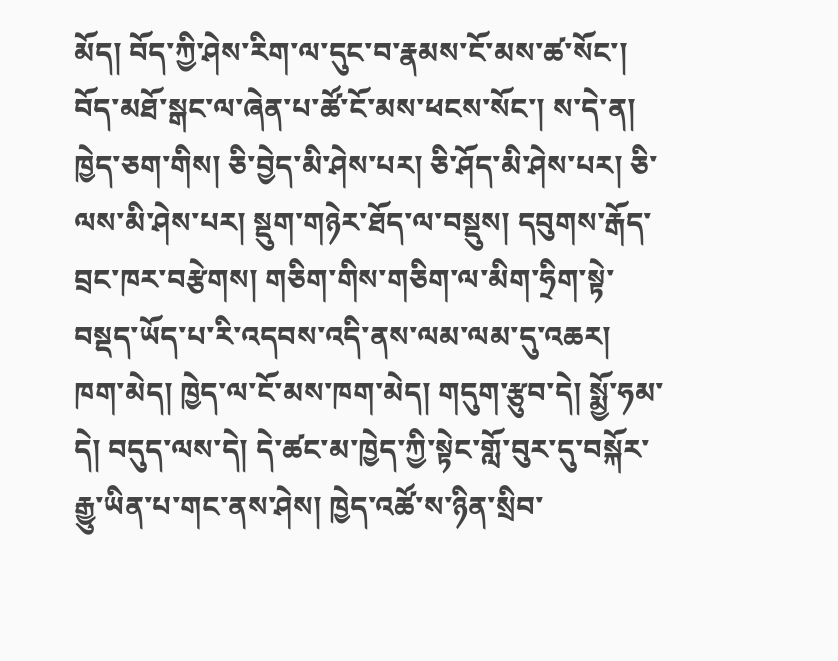མོད། བོད་ཀྱི་ཤེས་རིག་ལ་དུང་བ་རྣམས་ངོ་མས་ཚ་སོང་། བོད་མཐོ་སྒང་ལ་ཞེན་པ་ཚོ་ངོ་མས་ཕངས་སོང་། ས་དེ་ན། ཁྱེད་ཅག་གིས། ཅི་བྱེད་མི་ཤེས་པར། ཅི་ཤོད་མི་ཤེས་པར། ཅི་ལས་མི་ཤེས་པར། སྡུག་གཉེར་ཐོད་ལ་བསྡུས། དབུགས་རྒོད་བྲང་ཁར་བརྩེགས། གཅིག་གིས་གཅིག་ལ་མིག་ཧྲིག་སྟེ་བསྡད་ཡོད་པ་རི་འདབས་འདི་ནས་ལམ་ལམ་དུ་འཆར།
ཁག་མེད། ཁྱེད་ལ་ངོ་མས་ཁག་མེད། གདུག་རྩུབ་དེ། སྨྱོ་ཧམ་དེ། བདུད་ལས་དེ། དེ་ཚང་མ་ཁྱེད་ཀྱི་སྟེང་གློ་བུར་དུ་བསྐོར་རྒྱུ་ཡིན་པ་གང་ནས་ཤེས། ཁྱེད་འཚོ་ས་ཉིན་སྲིབ་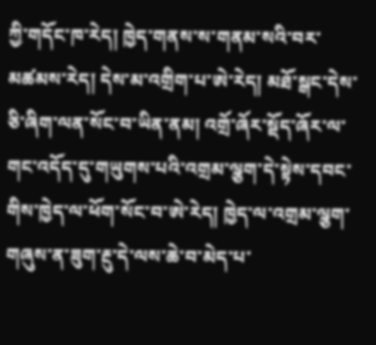ཀྱི་གདོང་ཁ་རེད། ཁྱེད་གནས་ས་གནམ་སའི་བར་མཚམས་རེད། དེས་མ་འགྲིག་པ་ཨེ་རེད། མཐོ་སྒང་དེས་ཅི་ཞིག་ལན་སོང་བ་ཡིན་ནམ། འགྲོ་ཞོར་སྡོད་ཞོར་ལ་གང་འདོད་དུ་གཡུགས་པའི་འགྲམ་ལྕག་དེ་སྟེས་དབང་གིས་ཁྱེད་ལ་ཕོག་སོང་བ་ཨེ་རེད། ཁྱེད་ལ་འགྲམ་ལྕག་གཞུས་ན་ཟུག་རྔུ་དེ་ལས་ཆེ་བ་མེད་པ་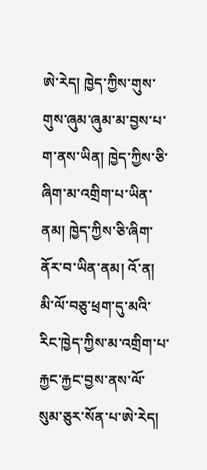ཨེ་རེད། ཁྱེད་ཀྱིས་གུས་གུས་ཞུམ་ཞུམ་མ་བྱས་པ་ག་ནས་ཡིན། ཁྱེད་ཀྱིས་ཅི་ཞིག་མ་འགྲིག་པ་ཡིན་ནམ། ཁྱེད་ཀྱིས་ཅི་ཞིག་ནོར་བ་ཡིན་ནམ། འོ་ན། མི་ལོ་བཅུ་ཕྲག་དུ་མའི་རིང་ཁྱེད་ཀྱིས་མ་འགྲིག་པ་རྐྱང་རྐྱང་བྱས་ནས་ལོ་སུམ་ཅུར་སོན་པ་ཨེ་རེད།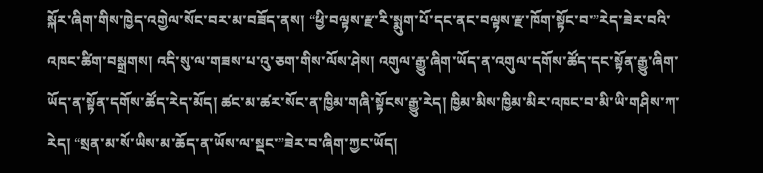སྐོར་ཞིག་གིས་ཁྱེད་འགྱེལ་སོང་བར་མ་བཟོད་ནས། “ཕྱི་བལྟས་རྫ་རི་སྨུག་པོ་དང་ནང་བལྟས་རྫ་ཁོག་སྟོང་བ་”རེད་ཟེར་བའི་འཁང་ཚིག་བསྒྲགས། འདི་སུ་ལ་གཟས་པ་འུ་ཅག་གིས་ལོས་ཤེས། འགུལ་རྒྱུ་ཞིག་ཡོད་ན་འགུལ་དགོས་ཚོད་དང་སྟོན་རྒྱུ་ཞིག་ཡོད་ན་སྟོན་དགོས་ཚོད་རེད་མོད། ཚང་མ་ཚར་སོང་ན་ཁྱིམ་གཞི་སྟོངས་རྒྱུ་རེད། ཁྱིམ་མིས་ཁྱིམ་མིར་འཁང་བ་མི་ཡི་གཤིས་ཀ་རེད། “སྲན་མ་སོ་ཡིས་མ་ཆོད་ན་ཡོས་ལ་སྡང་”ཟེར་བ་ཞིག་ཀྱང་ཡོད།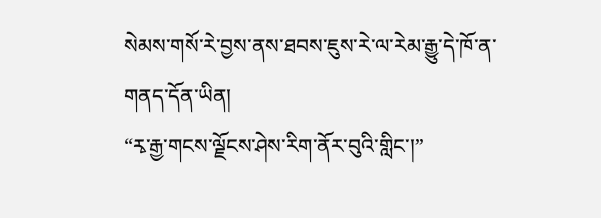སེམས་གསོ་རེ་བྱས་ནས་ཐབས་ཇུས་རེ་ལ་རེམ་རྒྱུ་དེ་ཁོ་ན་གནད་དོན་ཡིན།
“རྭ་རྒྱ་གངས་ལྗོངས་ཤེས་རིག་ནོར་བུའི་གླིང་།”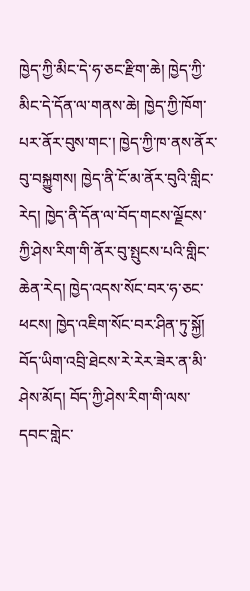ཁྱེད་ཀྱི་མིང་དེ་ཧ་ཅང་རྫིག་ཆེ། ཁྱེད་ཀྱི་མིང་དེ་དོན་ལ་གནས་ཆེ། ཁྱེད་ཀྱི་ཁོག་པར་ནོར་བུས་གང་། ཁྱེད་ཀྱི་ཁ་ནས་ནོར་བུ་བསྐྱུགས། ཁྱེད་ནི་ངོ་མ་ནོར་བུའི་གླིང་རེད། ཁྱེད་ནི་དོན་ལ་བོད་གངས་ལྗོངས་ཀྱི་ཤེས་རིག་གི་ནོར་བུ་སྤུངས་པའི་གླིང་ཆེན་རེད། ཁྱེད་འདས་སོང་བར་ཧ་ཅང་ཕངས། ཁྱེད་འཇིག་སོང་བར་ཤིན་ཏུ་སྐྱོ། བོད་ཡིག་འབྲི་ཐེངས་རེ་རེར་ཟེར་ན་མི་ཤེས་མོད། བོད་ཀྱི་ཤེས་རིག་གི་ལས་དབང་གླེང་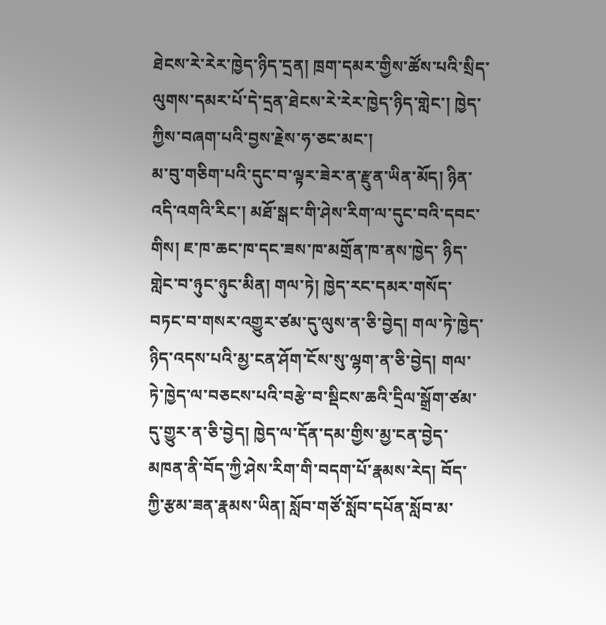ཐེངས་རེ་རེར་ཁྱེད་ཉིད་དྲན། ཁྲག་དམར་གྱིས་ཚོས་པའི་སྲིད་ལུགས་དམར་པོ་དེ་དྲན་ཐེངས་རེ་རེར་ཁྱེད་ཉིད་གླེང་། ཁྱེད་ཀྱིས་བཞག་པའི་བྱས་རྗེས་ཧ་ཅང་མང་།
མ་བུ་གཅིག་པའི་དུང་བ་ལྟར་ཟེར་ན་རྫུན་ཡིན་མོད། ཉིན་འདི་འགའི་རིང་། མཐོ་སྒང་གི་ཤེས་རིག་ལ་དུང་བའི་དབང་གིས། ཇ་ཁ་ཆང་ཁ་དང་ཟས་ཁ་མགྲོན་ཁ་ནས་ཁྱེད་ ཉིད་གླེང་བ་ཉུང་ཉུང་མིན། གལ་ཏེ། ཁྱེད་རང་དམར་གསོད་བཏང་བ་གསར་འགྱུར་ཙམ་དུ་ལུས་ན་ཅི་བྱེད། གལ་ཏེ་ཁྱེད་ཉིད་འདས་པའི་མྱ་ངན་ཤོག་ངོས་སུ་ལྷག་ན་ཅི་བྱེད། གལ་ཏེ་ཁྱེད་ལ་བཅངས་པའི་བརྩེ་བ་སྡིངས་ཆའི་དྲིལ་སྒྲོག་ཙམ་དུ་གྱུར་ན་ཅི་བྱེད། ཁྱེད་ལ་དོན་དམ་གྱིས་མྱ་ངན་བྱེད་མཁན་ནི་བོད་ཀྱི་ཤེས་རིག་གི་བདག་པོ་རྣམས་རེད། བོད་ཀྱི་རྩམ་ཟན་རྣམས་ཡིན། སློབ་གཙོ་སློབ་དཔོན་སློབ་མ་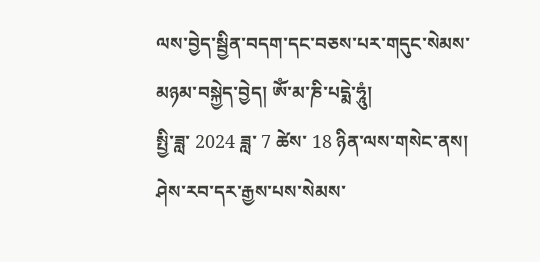ལས་བྱེད་སྦྱིན་བདག་དང་བཅས་པར་གདུང་སེམས་མཉམ་བསྐྱེད་བྱེད། ཨོཾ་མ་ཎི་པདྨེ་ཧཱུཾ།
སྤྱི་ཟླ་ 2024 ཟླ་ 7 ཚེས་ 18 ཉིན་ལས་གསེང་ནས།
ཤེས་རབ་དར་རྒྱས་པས་སེམས་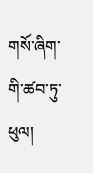གསོ་ཞིག་གི་ཚབ་ཏུ་ཕུལ།